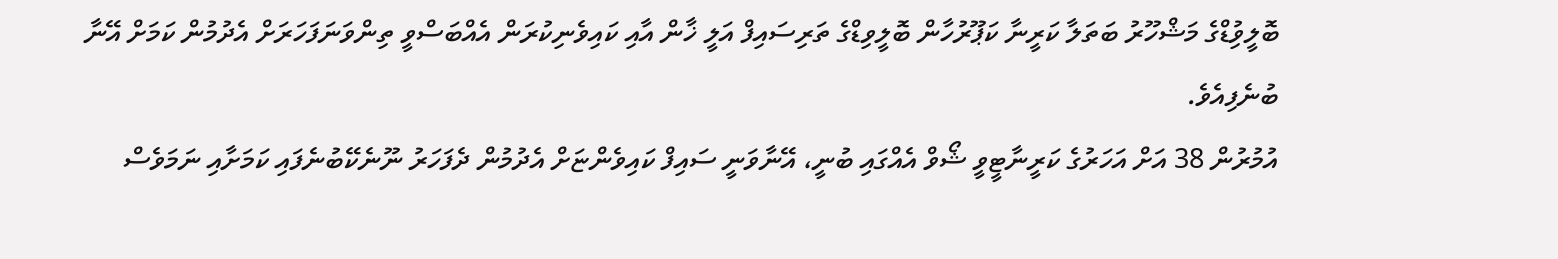ބޮލީވިުޑްގެ މަޝްހޫރު ބަތަލާ ކަރީނާ ކަޕޫރުހާން ބޮލީވިޑްގެ ތަރިސައިފް އަލީ ޚާން އާއި ކައިވެނިކުރަން އެއްބަސްވީ ތިންވަނަފަހަރަށް އެދުމުން ކަމަށް އޭނާ ބުނެފިއެވެ.
އުމުރުން 38 އަށް އަހަރުގެ ކަރީނާޓީވީ ޝޯވް އެއްގައި ބުނީ، އޭނާވަނީ ސައިފް ކައިވެންޏަށް އެދުމުން ދެފަހަރު ނޫނެކޭބުނެފައި ކަމަށާއި ނަމަވެސް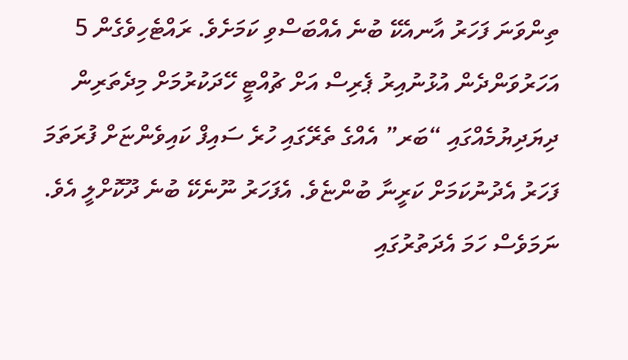ތިންވަނަ ފަހަރު އާނއެކޭ ބުނެ އެއްބަސްވި ކަމަށެވެ. ރައްޓެހިވެގެން 5 އަހަރުވަންދެން އުޅުނުއިރު ޕެރިސް އަށް ޗުއްޓީ ހޭދަކުރުމަށް މިދެތަރިން ދިޔަދިޔުމެއްގައި “ބަރ” އެއްގެ ތެރޭގައި ހުރެ ސައިފް ކައިވެންޏަށް ފުރަތަމަ ފަހަރު އެދުނުކަމަށް ކަރީނާ ބުންޏެވެ. އެފަހަރު ނޫނެކޭ ބުނެ ދޫކޮށްލީ އެވެ. ނަމަވެސް ހަމަ އެދަތުރުގައި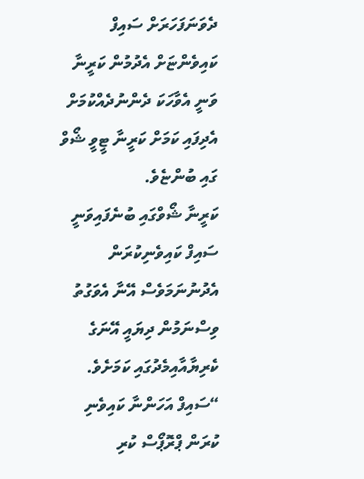ދެވަނަފަހަރަށް ސައިފް ކައިވެންޏަށް އެދުމުން ކަރީނާ ވަނީ އެވާހަކަ ދެންނުދެއްކުމަށް އެދިފައި ކަމަށް ކަރީނާ ޓީވީ ޝޯވް ގައި ބުންޏެވެ.
ކަރީނާ ޝޯވްގައި ބުނެފައިވަނީ ސައިފް ކައިވެނިކުރަން އެދުނުނަމަވެސް އޭނާ އެވަގުތު ވިސްނަމުން ދިޔައީ އޭނަގެ ކެރިޔާއާއިމެދުގައި ކަމަށެވެ. “ސައިފް އަހަންނާ ކައިވެނި ކުރަން ޕްރޮޕޯސް ކުރި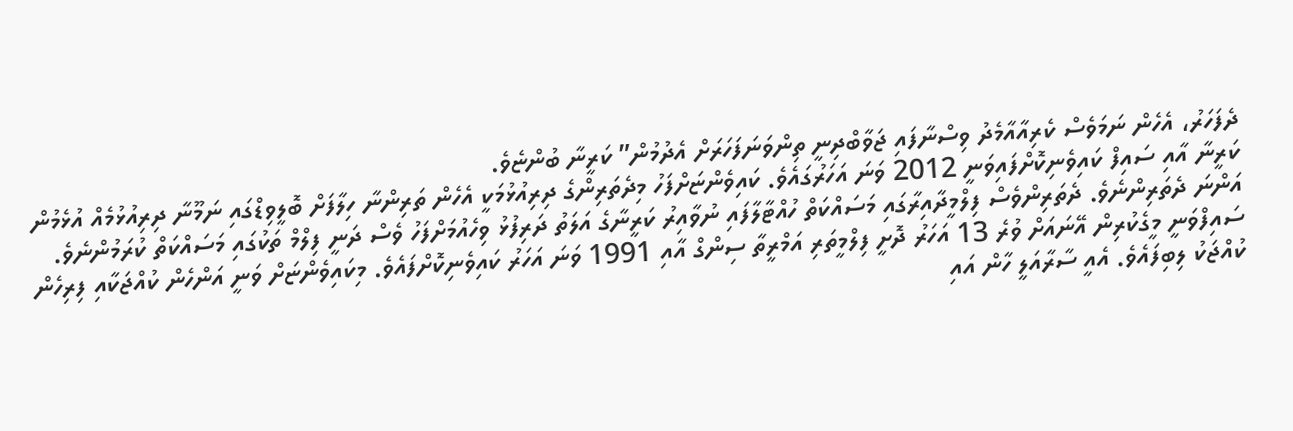ދެފަހަރު، އެހެން ނަމަވެސް ކެރިއާއާމެދު ވިސްނާފައި ޖަވާބްދިނީ ތިންވަނަފަހަރަށް އެދުމުން” ކަރީނާ ބުންޏެވެ.
ކަރީނާ އާއި ސައިފް ކައިވެނިކޮށްފައިވަނީ 2012 ވަނަ އަހަރުގައެވެ. ކައިވެންޏަށްފަހު މިދެތަރިންގެ ދިރިއުޅުމަކީ އެހެން ތަރިންނާ ހިލާފަށް ބޮލީވިޑްގައި ނަމޫނާ ދިރިއުޅުމެއް އުޅެމުން އަންނަ ދެތަރިންނެވެ. ދެތަރިންވެސް ފިލްމީދާއިރާގައި މަސައްކަތް ހުއްޓާލާފައި ނުވާއިރު ކަރީނާގެ އަލަތު ދަރިފުޅު ވިހެއުމަށްފަހު ވެސް ދަނީ ފިލްމް ތަކުގައި މަސައްކަތް ކުރަމުންނެވެ.
ސައިފްވަނީ މީގެކުރިން އޭނައަށް ވުރެ 13 އަހަރު ދޮށީ ފިލްމީތަރި އަމްރީތާ ސިންގް އާއި 1991 ވަނަ އަހަރު ކައިވެނިކޮށްފައެވެ. މިކައިވެންޏަށް ވަނީ އަންހެން ކުއްޖަކާއި ފިރިހެން ކުއްޖަކު ލިބިފައެވެ. އެއީ ސާރާއަލީ ހާން އައި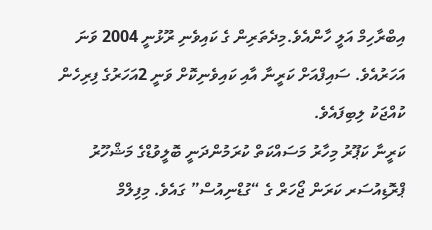އިބްރާހިމް އަލީ ހާންއެވެ.މިދެތަރިން ގެ ކައިވެނި ރޫޅުނީ 2004 ވަނަ އަހަރުއެވެ. ސައިފްއަށް ކަރީނާ އާއި ކައިވެނިކޮށް ވަނީ 2އަހަރުގެ ފިރިހެން ކުއްޖަކު ލިބިފައެވެ.
ކަރީނާ ކަޕޫރު މިހާރު މަސައްކަތް ކުރަމުންދަނީ ބޮލީވުޑްގެ މަޝްހޫރު ޕްރޮޑިއުސަރ ކަރަން ޖޯހަރް ގެ “ގުޑްނިއުސް” ގައެވެ. މިފިލްމް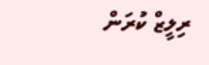ރިލީޒް ކުރަން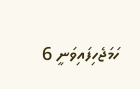ހަމަޖެހިފައިވަނީ 6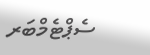ސެޕްޓެމްބަރ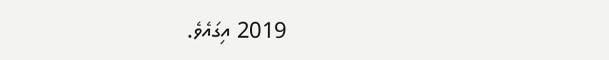2019 އިގައެވެ.